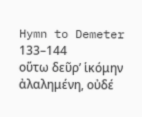Hymn to Demeter 133–144
οὕτω δεῦρʼ ἱκόμην ἀλαλημένη, οὐδέ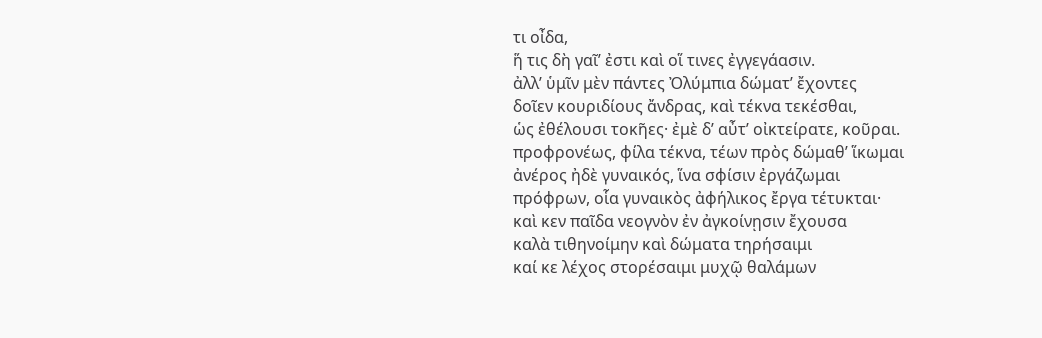τι οἶδα,
ἥ τις δὴ γαῖʼ ἐστι καὶ οἵ τινες ἐγγεγάασιν.
ἀλλʼ ὑμῖν μὲν πάντες Ὀλύμπια δώματʼ ἔχοντες
δοῖεν κουριδίους ἄνδρας, καὶ τέκνα τεκέσθαι,
ὡς ἐθέλουσι τοκῆες· ἐμὲ δʼ αὖτʼ οἰκτείρατε, κοῦραι.
προφρονέως, φίλα τέκνα, τέων πρὸς δώμαθʼ ἵκωμαι
ἀνέρος ἠδὲ γυναικός, ἵνα σφίσιν ἐργάζωμαι
πρόφρων, οἷα γυναικὸς ἀφήλικος ἔργα τέτυκται·
καὶ κεν παῖδα νεογνὸν ἐν ἀγκοίνῃσιν ἔχουσα
καλὰ τιθηνοίμην καὶ δώματα τηρήσαιμι
καί κε λέχος στορέσαιμι μυχῷ θαλάμων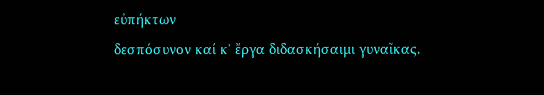εὐπήκτων
δεσπόσυνον καί κʼ ἔργα διδασκήσαιμι γυναῖκας.